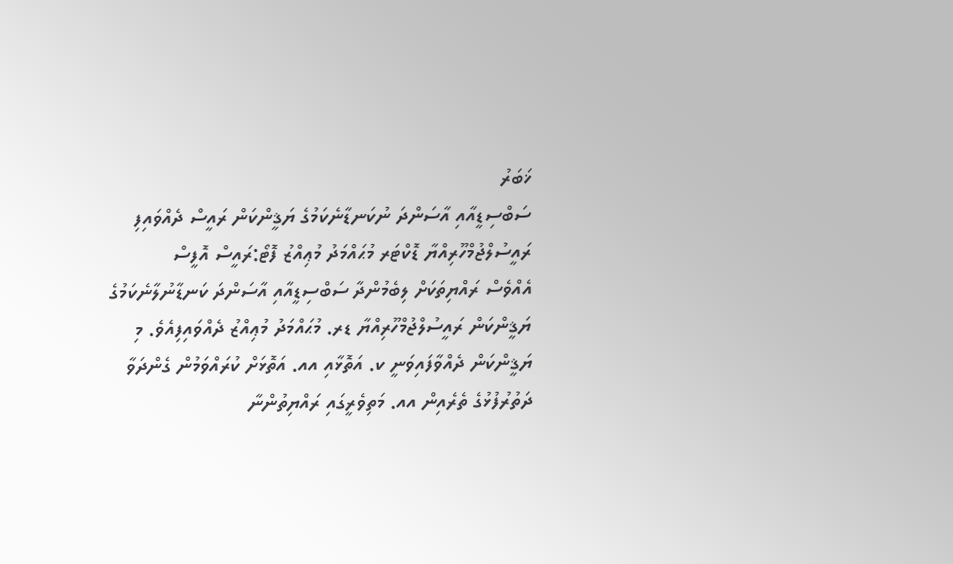ޚަބަރު
ސަބްސިޑީއާއި އާސަންދަ ނުކަނޑާނެކަމުގެ ޔަޤީންކަން ރައީސް ދެއްވައިފި
ރައީސުލްޖުމްހޫރިއްޔާ ޑޮކްޓަރ މުޙައްމަދު މުޢިއްޒު ފޮޓޯ:ރައީސް އޮފީސް
އެއްވެސް ރައްޔިތަކަށް ލިބެމުންދާ ސަބްސިޑީއާއި އާސަންދަ ކަނޑާނުލާނެކަމުގެ ޔަޤީންކަން ރައީސުލްޖުމްހޫރިއްޔާ ޑރ. މުޙައްމަދު މުޢިއްޒު ދެއްވައިފިއެވެ. މި ޔަޤީންކަން ދެއްވާފައިވަނީ ކ. އަތޮޅާއި އއ. އަތޮޅަށް ކުރައްވަމުން ގެންދަވާ ދަތުރުފުޅުގެ ތެރެއިން އއ. މަތިވެރީގައި ރައްޔިތުންނާ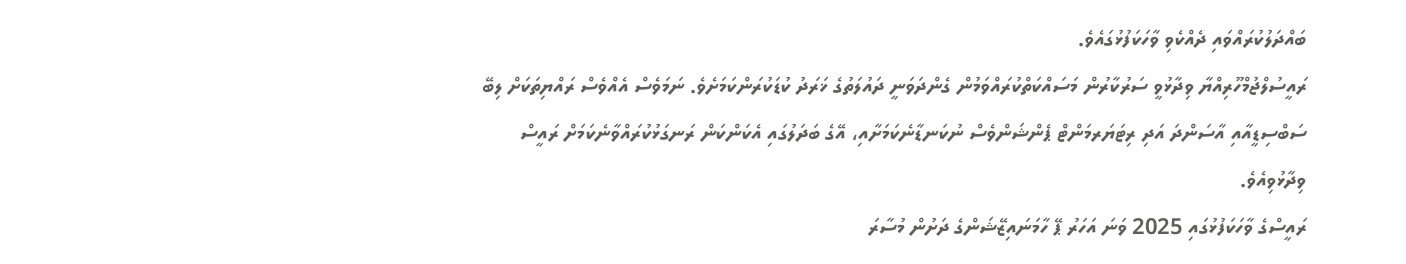ބައްދަލުކުރައްވައި ދެއްކެވި ވާހަކަފުޅުގައެވެ.
ރައީސުލްޖުމްހޫރިއްޔާ ވިދާޅުވީ ސަރުކާރުން މަސައްކަތްކުރައްވަމުން ގެންދަވަނީ ދައުލަތުގެ ޚަރަދު ކުޑަކުރަންކަމަށެވެ. ނަމަވެސް އެއްވެސް ރައްޔިތަކަށް ލިބޭ ސަބްސިޑީއާއި އާސަންދަ އަދި ރިޓަޔަރމަންޓް ޕެންޝަންވެސް ނުކަނޑާނެކަމަށާއި، އޭގެ ބަދަލުގައި އެކަންކަން ރަނގަޅުކުރައްވާނެކަމަށް ރައީސް ވިދާޅުވިއެވެ.
ރައީސްގެ ވާހަކަފުޅުގައި 2025 ވަނަ އަހަރު ޕޭ ހާމަނައިޒޭޝަންގެ ދަށުން މުސާރަ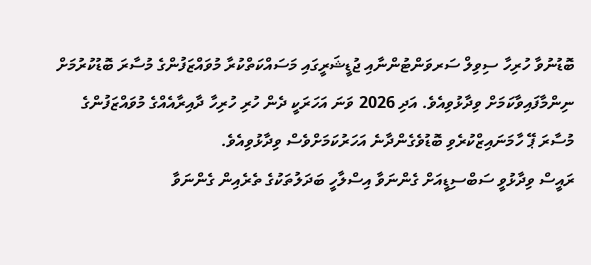ބޮޑުނުވާ ހުރިހާ ސިވިލް ސަރވަންޓުންނާއި ޖުޑީޝަރީގައި މަސައްކަތްކުރާ މުވައްޒަފުންގެ މުސާރަ ބޮޑުކުރުމަށް ނިންމާފައިވާކަމަށް ވިދާޅުވިއެވެ. އަދި 2026 ވަނަ އަހަރަކީ ދެން ހުރި ހުރިހާ ދާއިރާއެއްގެ މުވައްޒަފުންގެ މުސާރަ ޕޭ ހާމަނައިޒްކުރެވި ބޮޑުވެގެންދާނެ އަހަރުކަމަށްވެސް ވިދާޅުވިއެވެ.
ރައީސް ވިދާޅުވީ ސަބްސިޑީއަށް ގެންނަވާ އިސްލާހީ ބަދަލުތަކުގެ ތެރެއިން ގެންނަވާ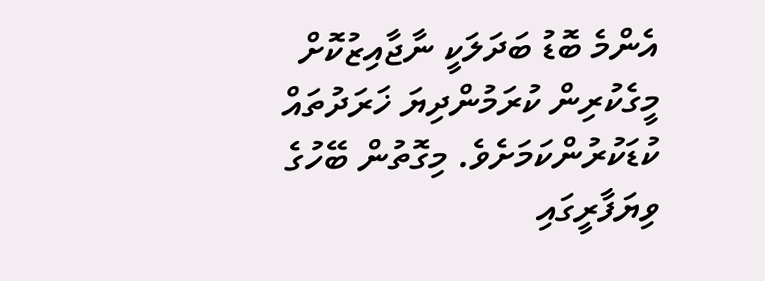އެންމެ ބޮޑު ބަދަލަކީ ނާޖާއިޒުކޮށް މީގެކުރިން ކުރަމުންދިޔަ ޚަރަދުތައް ކުޑަކުރުންކަމަށެވެ. މިގޮތުން ބޭހުގެ ވިޔަފާރީގައި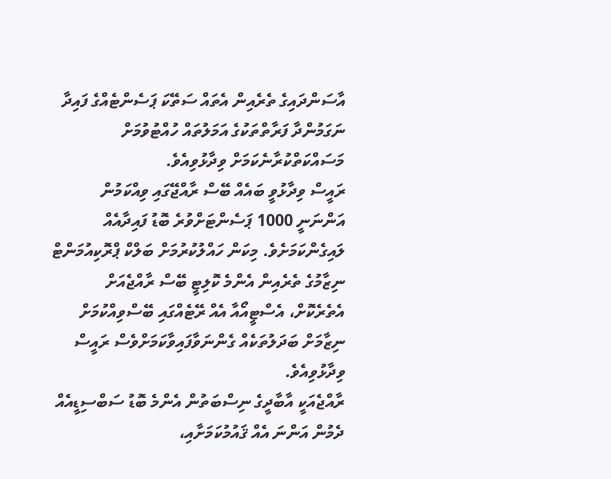އާސަންދައިގެ ތެރެއިން އެތައް ސަތޭކަ ޕަސެންޓެއްގެ ފައިދާ ނަގަމުންދާ ފަރާތްތަކުގެ އަމަލުތައް ހުއްޓުވުމަށް މަސައްކަތްކުރާނެކަމަށް ވިދާޅުވިއެވެ.
ރައީސް ވިދާޅުވީ ބައެއް ބޭސް ރާއްޖޭގައި ވިއްކަމުން އަންނަނީ 1000 ޕަސެންޓަށްވުރެ ބޮޑު ފައިދާއެއް ލައިގެންކަމަށެވެ. މިކަން ހައްލުކުރުމަށް ބަލްކް ޕްރޮކިއުމަންޓް ނިޒާމުގެ ތެރެއިން އެންމެ ކޮލިޓީ ބޭސް ރާއްޖެއަށް އެތެރެކޮށް، އެސްޓީއޯއާ އެއް ރޭޓެއްގައި ބޭސްވިއްކުމަށް ނިޒާމަށް ބަދަލުތަކެއް ގެންނަވާފައިވާކަމަށްވެސް ރައީސް ވިދާޅުވިއެވެ.
ރާއްޖެއަކީ އާބާދީގެ ނިސްބަތުން އެންމެ ބޮޑު ސަބްސިޑީއެއް ދެމުން އަންނަ އެއް ޤައުމުކަމަށާއި،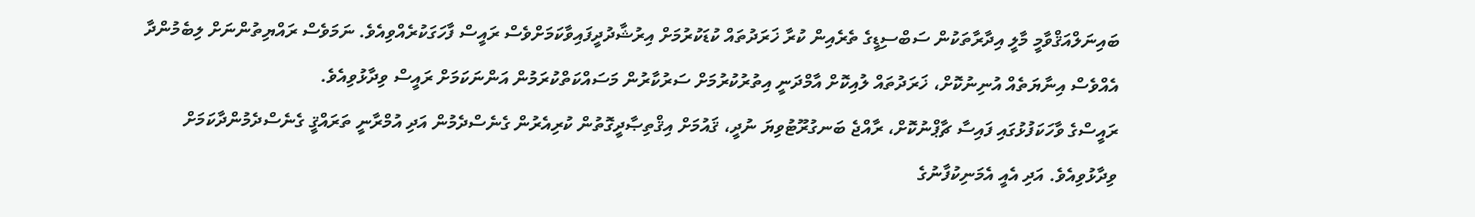ބައިނަލްއަޤްވާމީ މާލީ އިދާރާތަކުން ސަބްސިޑީގެ ތެރެއިން ކުރާ ޚަރަދުތައް ކުޑަކުރުމަށް އިރުޝާދުދީފައިވާކަމަށްވެސް ރައީސް ފާހަގަކުރެއްވިއެވެ. ނަމަވެސް ރައްޔިތުންނަށް ލިބެމުންދާ އެއްވެސް އިނާޔަތެއް އުނިނުކޮށް، ޚަރަދުތައް ލުއިކޮށް އާމްދަނީ އިތުރުކުރުމަށް ސަރުކާރުން މަސައްކަތްކުރަމުން އަންނަކަމަށް ރައީސް ވިދާޅުވިއެވެ.
ރައީސްގެ ވާހަކަފުޅުގައި ފައިސާ ޗާޕްނުކޮށް، ރާއްޖެ ބަނގުރޫޓުވިޔަ ނުދީ، ޤައުމަށް އިޤްތިޞާދީގޮތުން ކުރިއެރުން ގެނެސްދެމުން އަދި އުމްރާނީ ތަރައްޤީ ގެނެސްދެމުންދާކަމަށް ވިދާޅުވިއެވެ. އަދި އެއީ އެމަނިކުފާނުގެ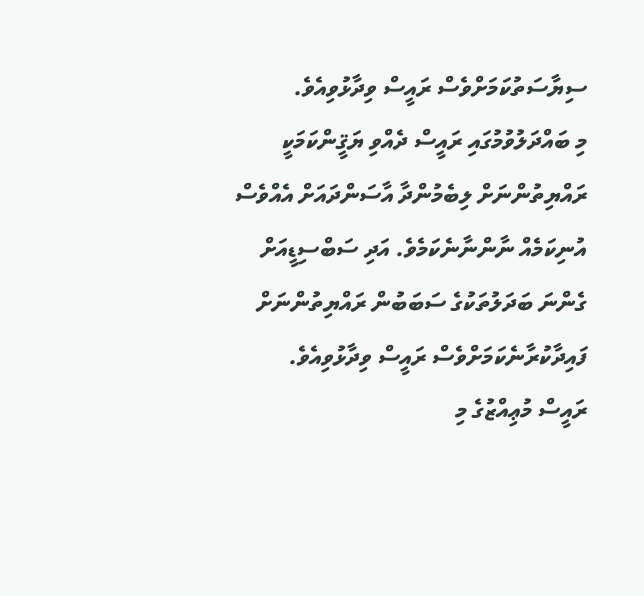ސިޔާސަތުކަމަށްވެސް ރައީސް ވިދާޅުވިއެވެ.
މި ބައްދަލުވުމުގައި ރައީސް ދެއްވި ޔަޤީންކަމަކީ ރައްޔިތުންނަށް ލިބެމުންދާ އާސަންދައަށް އެއްވެސް އުނިކަމެއް ނާންނާނެކަމެވެ. އަދި ސަބްސިޑީއަށް ގެންނަ ބަދަލުތަކުގެ ސަބަބުން ރައްޔިތުންނަށް ފައިދާކުރާނެކަމަށްވެސް ރައީސް ވިދާޅުވިއެވެ.
ރައީސް މުޢިއްޒުގެ މި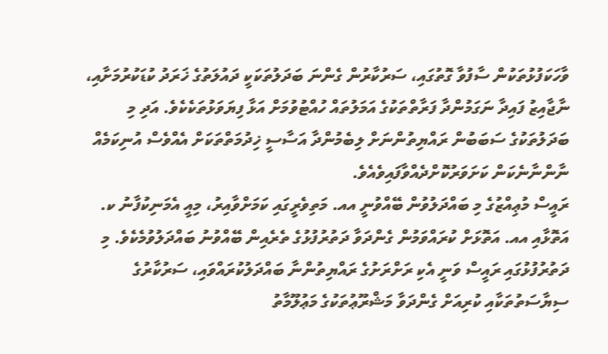ވާހަކަފުޅުތަކުން ސާފުވާ ގޮތުގައި، ސަރުކާރުން ގެންނަ ބަދަލުތަކަކީ ދައުލަތުގެ ޚަރަދު ކުޑަކުރުމަށާއި، ނާޖާއިޒު ފައިދާ ނަގަމުންދާ ފަރާތްތަކުގެ އަމަލުތައް ހުއްޓުވުމަށް އަޅާ ފިޔަވަޅުތަކެކެވެ. އަދި މި ބަދަލުތަކުގެ ސަބަބުން ރައްޔިތުންނަށް ލިބެމުންދާ އަސާސީ ޚިދުމަތްތަކަށް އެއްވެސް އުނިކަމެއް ނާންނާނެކަން ކަށަވަރުކޮށްދެއްވާފައިވެއެވެ.
ރައީސް މުޢިއްޒުގެ މި ބައްދަލުވުން ބޭއްވުނީ އއ. މަތިވެރީގައި ކަމަށްވާއިރު، މިއީ އެމަނިކުފާނު ކ. އަތޮޅާއި އއ. އަތޮޅަށް ކުރައްވަމުން ގެންދަވާ ދަތުރުފުޅުގެ ތެރެއިން ބޭއްވުނު ބައްދަލުވުމެކެވެ. މި ދަތުރުފުޅުގައި ރައީސް ވަނީ އެކި ރަށްރަށުގެ ރައްޔިތުންނާ ބައްދަލުކުރައްވައި، ސަރުކާރުގެ ސިޔާސަތުތަކާއި ކުރިއަށް ގެންދަވާ މަޝްރޫޢުތަކުގެ މަޢުލޫމާތު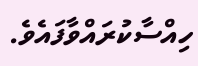ހިއްސާކުރައްވާފައެވެ.